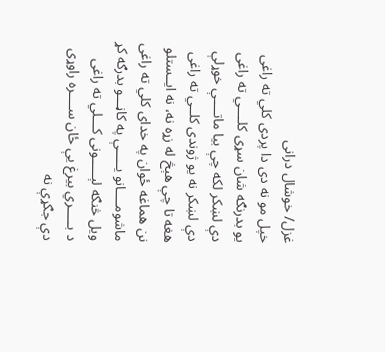غزل/ خوشال درانی
خپل مو نه دی دا پردی کلي ته راغی
یو بدرنګه شان سړی کلــــي ته راغی
دې لښکر لکه چې بیا ماتــــې خوړلې
دې لښکر نه یو ژوندی کلــي ته راغی
هغه تا چې هېڅ له زړه نه، نه ایــستلو
نن هماغه ځوان په خدای کلي ته راغی
ماشومــــانو یـــــې په کاڼـــو بدرګه کړ
ویل څنګه لېـــــونی کـــلي ته راغی
د بـــــري بیرغ یې ځان ســــره راوړی
دې جګړې نه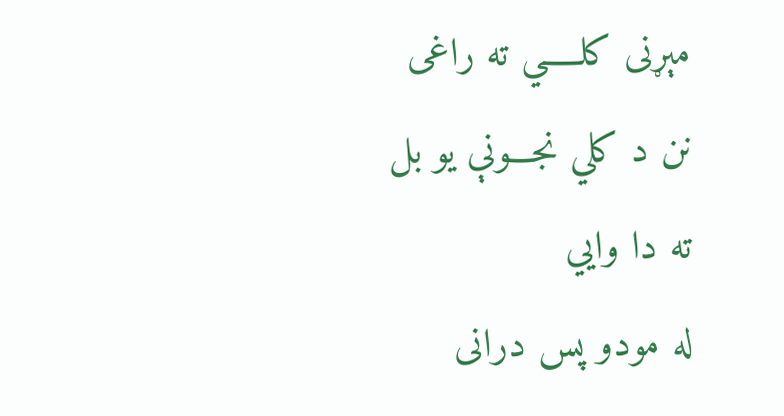مېړنی کلـــــي ته راغی
نن د کلي نجـــونې یو بل ته دا وايي
له مودو پس درانی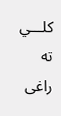کلـــي ته راغی